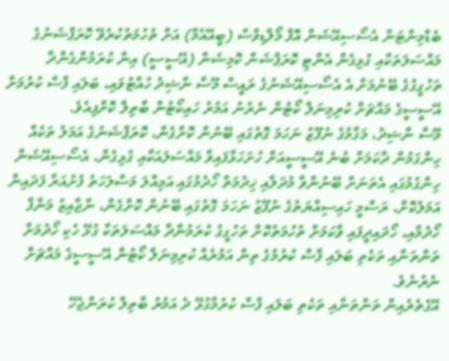ބެޑްމިންޓަން އެސޯސިއޭޝަން އޮފް މޯލްޑިވްސް (ބީއޭއެމް) އަށް ތުހުމަތުކުރެވޭ ކޮރަޕްޝަނުގެ މައްސަލަތަކާއި ގުޅިގެން އެންޓި ކޮރަޕްޝަން ކޮމިޝަން (އޭސީސީ) އިން ކުރަމުންގެންދާ ތަހުގީގުގެ ބޭނުމަށް އެ އެސޯސިއޭޝަނުގެ ރައީސް މޫސާ ނާޝިދު ހުއްޓުވައި، ބަލައި ފާސް ކުރުމަށް އޭސީސީގެ މައްޗަށް ކުރިމިނަލް ކޯޓުން ނެރުނު އަމުރު ހައިކޯޓުން ބާތިލް ކޮށްފިއެވެ.
މޫސާ ނާޝިދު، މަގާމުގެ ނުފޫޒު ނަހަމަ ގޮތުގައި ބޭނުން ކޮށްގެން، ކޮރަޕްޝަނުގެ އަމަލު ތަކެއް ހިންގަމުން ދާކަމަށް ބުނެ އޭސީސީއަށް ހުށަހަޅާފައިވާ މައްސަލައަކާއި ގުޅިގެން، އެސޯސިއޭޝަން ހިންގުމުގައި އެތަނަށް ބޭނުންވާ މުދަލާއި ޚިދުމަތް ހޯދުމުގައި އަމިއްލަ މަސްލަހަތު ފުށުއަރާ ފަދައިން އަމަލުކޮށް، ރަސްމީ ހައިސިއްޔަތުގެ ނުފޫޒު ނަހަމަ ގޮތުގައި ބޭނުން ކޮށްގެން، ނާޖާއިޒު މަންފާ ހޯދުމާއި، ހޯދައިދީފައި ވާކަމަށް ތުހުމަތުކޮށް ތަހުގީގު ކުރަމުންދާ މައްސަލަތަކާ ގުޅޭ ހެކި ހޯދުމަށް ތަންތަނާއި ތަކެތި ބަލައި ފާސް ކުރުމުގެ ތިން އަމުރެއް ކުރިމިނަލް ކޯޓުން އޭސީސީގެ މައްޗަށް ނެރުނެވެ.
އޭގެތެރެއިން ތަންތަނާއި ތަކެތި ބަލައި ފާސް ކުރުމާގުޅޭ ދެ އަމުރު ބާތިލް ކުރަންޖެހޭ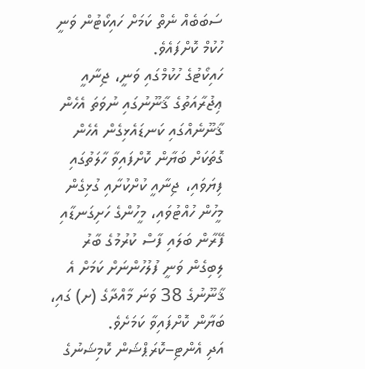ސަބަބެއް ނެތް ކަމަށް ހައިކޯޓުން ވަނީ ހުކުމް ކޮށްފައެވެ.
ހައިކޯޓުގެ ހުކުމްގައި ވަނީ، ޖިނާއީ ޢިޖުރާއަތުގެ ޤާނޫނުގައި ނުވަތަ އެހެން ޤާނޫނެއްގައި ކަނޑައެޅިގެން އެހެން ގޮތަކަށް ބަޔާން ކޮށްފައިވާ ހާލަތުގައި ފިޔަވައި، ޖިނާއީ ކުށްކުށާއި ގުޅިގެން މީހުން ހުއްޓުވައި، މީހުންގެ ހަށިގަނޑާއި ފޭރާން ބަލައި ފާސް ކުރުމުގެ ބާރު ލިބިގެން ވަނީ ފުލުހުންނަށް ކަމަށް އެ ޤާނޫނުގެ 38 ވަނަ މާއްދާގެ (ށ) ގައި، ބަޔާން ކޮށްފައިވާ ކަމަށެވެ.
އަދި އެންޓި–ކޮރަޕްޝަން ކޮމިޝަނުގެ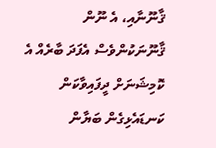ޤާނޫނާއި، އެ ނޫން ޤާނޫނަކުންވެސް އެފަދަ ބާރެއް އެ ކޮމިޝަނަށް ދީފައިވާކަން ކަނޑައެޅިގެން ބަޔާން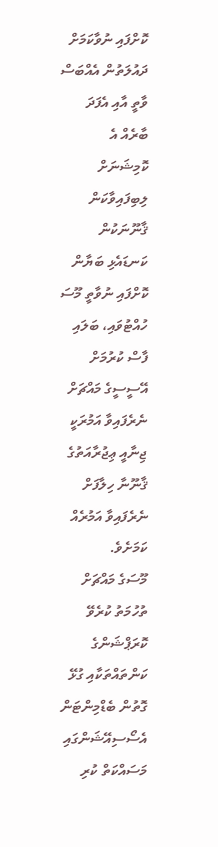ކޮށްފައި ނުވާކަމަށް ދައުލަތުން އެއްބަސް ވާތީ އާއި އެފަދަ ބާރެއް އެ ކޮމިޝަނަށް ލިބިފައިވާކަން ޤާނޫނަކުން ކަނޑައެޅި ބަޔާން ކޮށްފައި ނުވާތީ މޫސަ ހުއްޓުވައި، ބަލައި ފާސް ކުރުމަށް އޭސީސީގެ މައްޗަށް ނެރެފައިވާ އަމުރަކީ ޖިނާއީ ޢިޖުރާއަތުގެ ޤާނޫނާ ހިލާފަށް ނެރެފައިވާ އަމުރެއް ކަމަށެވެ.
މޫސަގެ މައްޗަށް ތުހުމަތު ކުރެވޭ ކޮރަޕްޝަންގެ ކަންތައްތަކާއި ގުޅޭ ގޮތުން ބެޑްމިންޓަން އެސޯސިއޭޝަންގައި މަސައްކަތް ކުރި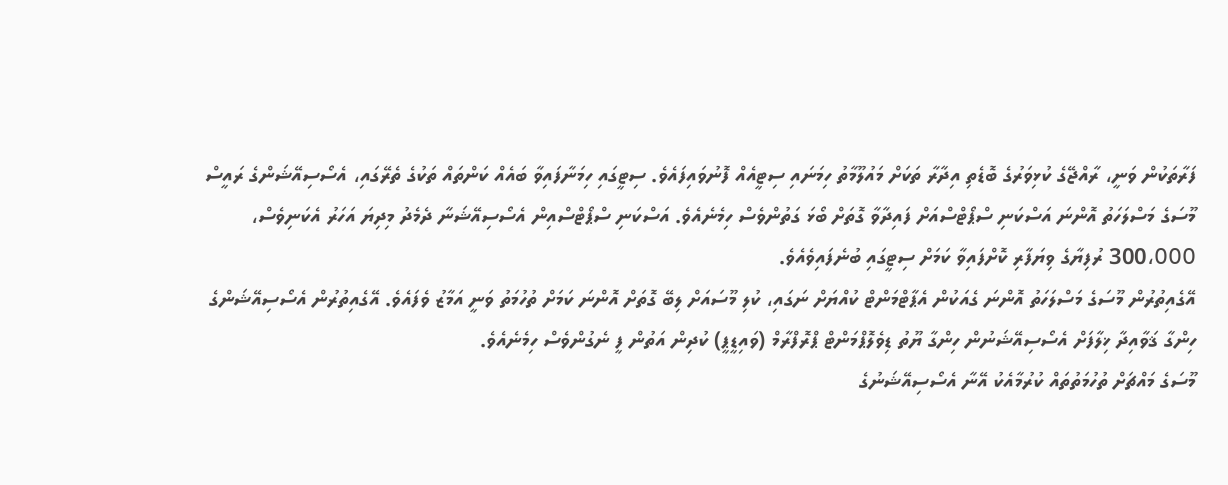ފަރާތަކުން ވަނީ، ރާއްޖޭގެ ކުޅިވަރުގެ ބޮޑެތި އިދާރާ ތަކަށް މައުލޫމާތު ހިމަނައި ސިޓީއެއް ފޮނުވައިފައެވެ. ސިޓީގައި ހިމަނާފައިވާ ބައެއް ކަންތައް ތަކުގެ ތެރޭގައި، އެސޯސިއޭޝަންގެ ރައީސް މޫސަގެ މަސްލަހަތު އޮންނަ އަސްކަނި ސްޕޯޓްސްއަށް ފައިދާވާ ގޮތަށް ބޯޅަ ގަތުންވެސް ހިމެނެއެވެ. އަސްކަނި ސްޕޯޓްސްއިން އެސޯސިއޭޝަނާ ދެމެދު މިދިޔަ އަހަރު އެކަނިވެސް، 300،000 ރުފިޔާގެ ވިޔަފާރި ކޮށްފައިވާ ކަމަށް ސިޓީގައި ބުނެފައިވެއެވެ.
އޭގެއިތުރުން މޫސަގެ މަސްލަހަތު އޮންނަ ގެއަކުން އެޕާޓްމަންޓް ކުއްޔަށް ނަގައި، ކުލި މޫސައަށް ލިބޭ ގޮތަށް އޮންނަ ކަމަށް ތުހުމަތު ވަނީ އަމާޒު ވެފައެވެ. އޭގެއިތުރުން އެސޯސިއޭޝަންގެ ހިންގާ ޤަވާއިދާ ޚިލާފަށް އެސޯސިއޭޝަނުން ހިންގާ ޔޫތު ޑިވެލޮޕްމަންޓް ޕްރޮފްރާމް (ވައިޑީޕީ) ކުދިން އަތުން ފީ ނެގުންވެސް ހިމެނެއެވެ.
މޫސަގެ މައްޗަށް ތުހުމަތުތައް ކުރުމާއެކު އޭނާ އެސޯސިއޭޝަނުގެ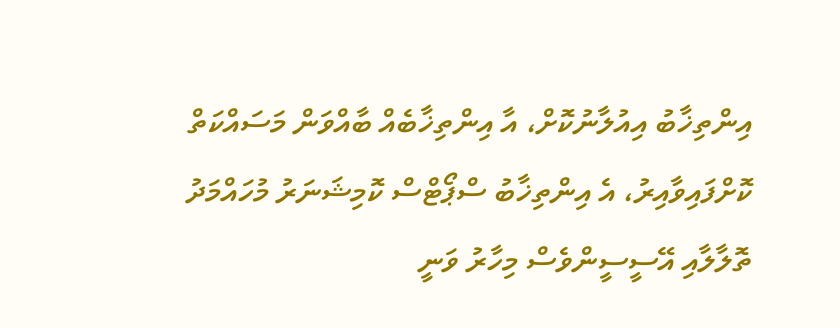އިންތިޚާބު އިއުލާނުކޮށް، އާ އިންތިޚާބެއް ބާއްވަން މަސައްކަތް ކޮށްފައިވާއިރު، އެ އިންތިޚާބު ސްޕޯޓްސް ކޮމިޝަނަރު މުހައްމަދު ތޮލާލާއި އޭސީސީންވެސް މިހާރު ވަނީ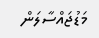މަޑުޖައްސާލަން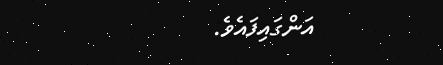އަންގައިފައެވެ.